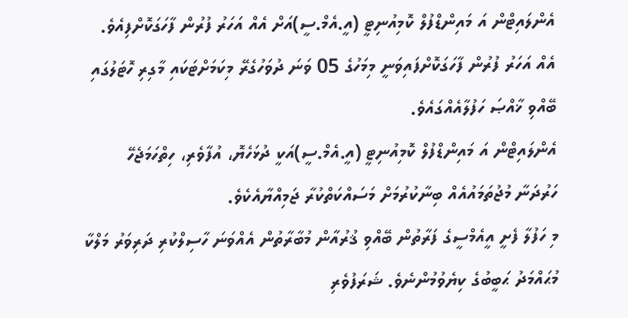އެންލައިޓްން އަ މައިންޑްފުލް ކޮމިއުނިޓީ (އީ.އެމް.ސީ)އަށް އެއް އަހަރު ފުރުން ފާހަގަކޮށްފިއެވެ. އެއް އަހަރު ފުރުން ފާހަގަކޮށްފައިވަނީ މިމަހުގެ 05 ވަނަ ދުވަހުގެރޭ މިކަމަށްޓަކައި މާގިރި ހޮޓަލުގައި ބޭއްވި ޚާއްޞަ ހަފުލާއެއްގައެވެ.
އެންލައިޓްން އަ މައިންޑްފުލް ކޮމިއުނިޓީ (އީ.އެމް.ސީ)އަކީ ދުޅަހެޔޮ، އުފާވެރި، ހިތްހަމަޖެހޭ ހަރުދަނާ މުޖުތަމައުއެއް ބިނާކުރުމަށް މަސައްކަތްކުރާ ޖަމިއްޔާއެކެވެ.
މި ހަފުލާ ފެށީ އީއެމްސީގެ ފަރާތުން ބޭއްވި ޤުރުއާން މުބާރާތުން އެއްވަނަ ހާސިލްކުރި ދަރިވަރު މަލްކާ މުޙައްމަދު ޙަބީބުގެ ކިޔެވުމުންނެވެ. ޝަރަފުވެރި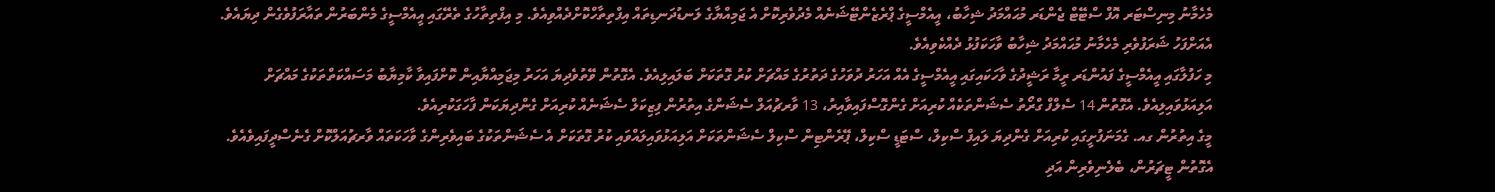މެހެމާނު މިނިސްޓަރ އޮފް ސްޓޭޓް ޖެންޑަރ މުޙައްމަދު ޝިހާބު، އީއެމްސީގެ ޕްރެޒެންޓޭޝަނެއް މެދުވެރިކޮށް އެ ޖަމިއްޔާގެ ލަނޑުދަނޑިތައް އިފްތިތާހްކޮށްދެއްވިއެވެ. މި އިފްތިތާހުގެ ތެރޭގައި އީއެމްސީގެ މެންބަރުން ތައާރަފުވެގެން ދިޔައެވެ. އެއަށްފަހު ޝަރަފުވެރި މެހެމާނު މުޙައްމަދު ޝިހާބު ވާހަކަފުޅު ދެއްކެވިއެވެ.
މި ހަފުލާގައި އީއެމްސީގެ ފައުންޑަރ ރީމާ ރަޝީދުގެ ވާހަކައިގައި އީއެމްސީގެ އެއް އަހަރު ދުވަހުގެ ދަތުރުގެ މައްޗަށް ކުރު ގޮތަކަށް ބަލައިލިއެވެ. އެގޮތުން ވޭތުވެދިޔަ އަހަރު މިޖަމިއްޔާއިން ކޮށްފައިވާ ކާމިޔާބު މަސައްކަތްތަކުގެ މައްޗަށް އަލިއަޅުވައިލިއެވެ. އެގޮތުން 14 ސެލްފް ގްރޯތު ސެޝަންތަކެއް ކުރިއަށް ގެންގޮސްފައިވާއިރު، 13 ވާރޗުއަލް ސެޝަންގެ އިތުރުން ފިޒިކަލް ސެޝަނެއް ކުރިއަށް ގެންދިޔަކަން ފާހަގަކުރިއެވެ.
މީގެ އިތުރުން ގއ. ގެމަނަފުށީގައި ކުރިއަށް ގެންދިޔަ ލައިފް ސްކިލް، ސްޓަޑީ ސްކިލް، ޕޭރެންޓިން ސްކިލް ސެޝަންތަކަށް އަލިއަޅުވައިލައްވައި ކުރު ގޮތަކަށް އެ ސެޝަންތަކުގެ ބައިވެރިންގެ ވާހަކަތައް ވާރޗުއަލްކޮށް ގެނެސްދީފައިވެއެވެ. އެގޮތުން ޓީޗަރުން، ބެލެނިވެރިން އަދި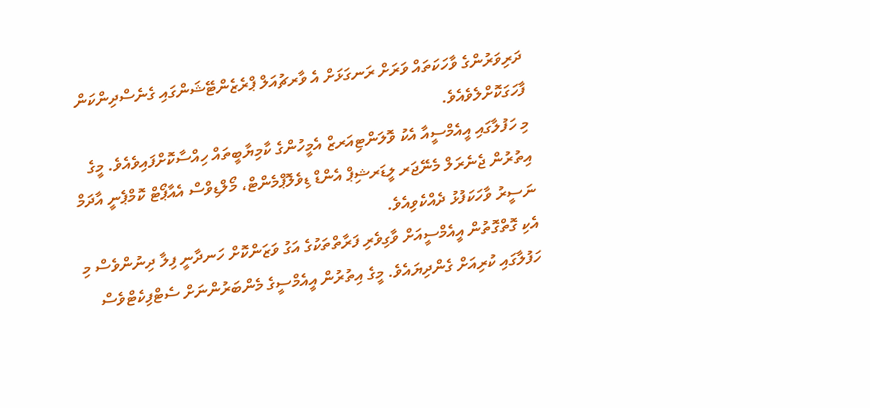ދަރިވަރުންގެ ވާހަކަތައް ވަރަށް ރަނގަޅަށް އެ ވާރޗުއަލް ޕްރެޒެންޓޭޝަންގައި ގެނެސްދިންކަން ފާހަގަކޮށްލެވެއެވެ.
މި ހަފުލާގައި އީއެމްސީއާ އެކު ވޮލަންޓިއަރޒް އެމީހުންގެ ކާމިޔާބީތައް ހިއްސާކޮށްފައިވެއެވެ. މީގެ އިތުރުން ޖެނެރަލް މެނޭޖަރ ލީޑަރޝިޕް އެންޑް ޑިވެލޮޕްމެންޓް، މޯލްޑިވްސް އެއާޕޯޓް ކޮމްޕެނީ އާދަމް ނަސީރު ވާހަކަފުޅު ދެއްކެވިއެވެ.
އެކި ގޮތްގޮތުން އީއެމްސީއަށް ވާގިވެރި ފަރާތްތަކުގެ އަގު ވަޒަންކޮށް ހަނދާނީ ފިލާ ދިނުންވެސް މި ހަފުލާގައި ކުރިއަށް ގެންދިޔައެވެ. މީގެ އިތުރުން އީއެމްސީގެ މެންބަރުންނަށް ސެޓްފިކެޓްވެސް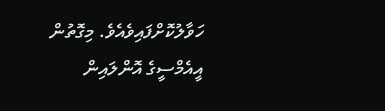ހަވާލުކޮށްފައިވެއެވެ. މިގޮތުން އީއެމްސީގެ އޮންލައިން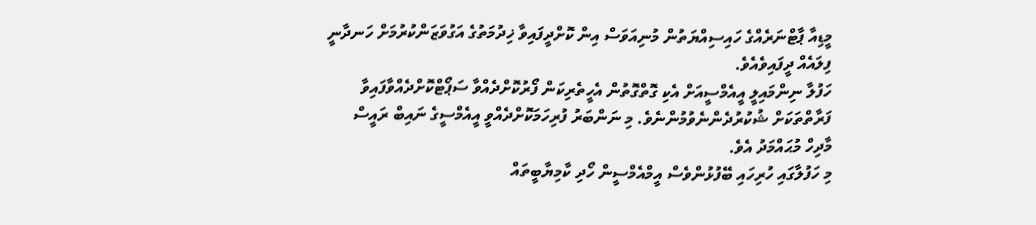މީޑިއާ ޕާޓްނަރެއްގެ ހައިސިއްޔަތުން މުނިއަވަސް އިން ކޮށްދީފައިވާ ޚިދުމަތުގެ އަގުވަޒަންކުރުމަށް ހަނދާނީ ފިލައެއް ދީފައިވެއެވެ.
ހަފުލާ ނިންމައިލީ އީއެމްސީއަށް އެކި ގޮތްގޮތުން އެހީތެރިކަން ފޯރުކޮށްދެއްވާ ސަޕޯޓްކޮށްދެއްވާފައިވާ ފަރާތްތަކަށް ޝުކުރުދެންނެވުމުންނެވެ. މި ނަންބަރު ފުރިހަމަކޮށްދެއްވީ އީއެމްސީގެ ނައިބް ރައީސް މާދިހް މުޙައްމަދު އެވެ.
މި ހަފުލާގައި ހުރިހައި ބޭފުޅުންވެސް އީމްއެމްސީން ހޯދި ކާމިޔާބީތައް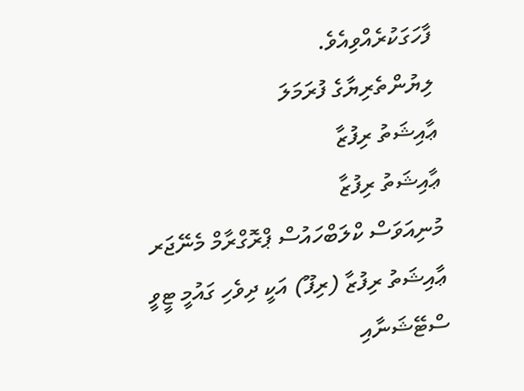ފާހަގަކުރެއްވިއެވެ.
ލިޔުންތެރިޔާގެ ފުރަމަލަ
ޢާއިޝަތު ރިފުޒާ
ޢާއިޝަތު ރިފުޒާ
މުނިއަވަސް ކްލަބްހައުސް ޕްރޮގްރާމް މެނޭޖަރ ޢާއިޝަތު ރިފުޒާ (ރިފޫ) އަކީ ދިވެހި ގައުމީ ޓީވީ ސްޓޭޝަނާއި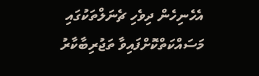އެހެނިހެން ދިވެހި ޗެނަލްތަކުގައި މަސައްކަތްކޮށްފައިވާ ތަޖުރިބާކާރު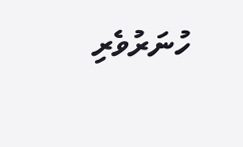ހުނަރުވެރި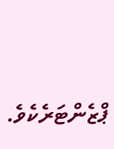ޕްޒެންޓަރެކެވެ.